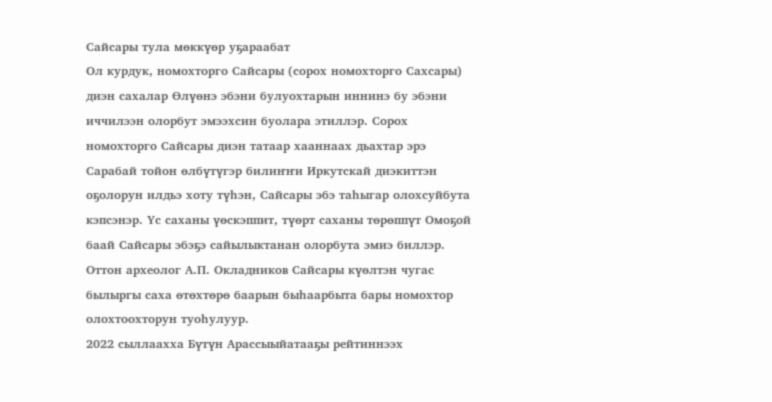Сайсары тула мөккүөр уҕараабат
Ол курдук, номохторго Сайсары (сорох номохторго Сахсары) диэн сахалар Өлүөнэ эбэни булуохтарын иннинэ бу эбэни иччилээн олорбут эмээхсин буолара этиллэр. Сорох номохторго Сайсары диэн татаар хааннаах дьахтар эрэ Сарабай тойон өлбүтүгэр билиҥҥи Иркутскай диэкиттэн оҕолорун илдьэ хоту түһэн, Сайсары эбэ таһыгар олохсуйбута кэпсэнэр. Үс саханы үөскэппит, түөрт саханы төрөппүт Омоҕой баай Сайсары эбэҕэ сайылыктанан олорбута эмиэ биллэр. Оттон археолог А.П. Окладников Сайсары күөлтэн чугас былыргы саха өтөхтөрө баарын быһаарбыта бары номохтор олохтоохторун туоһулуур.
2022 сыллаахха Бүтүн Арассыыйатааҕы рейтиннээх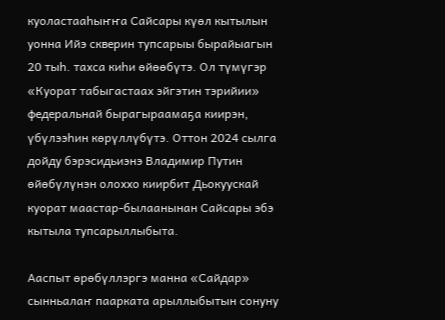куоластааһыҥҥа Сайсары күөл кытылын уонна Ийэ скверин тупсарыы бырайыагын 20 тыһ. тахса киһи өйөөбүтэ. Ол түмүгэр «Куорат табыгастаах эйгэтин тэрийии» федеральнай бырагыраамаҕа киирэн, үбүлээһин көрүллүбүтэ. Оттон 2024 сылга дойду бэрэсидьиэнэ Владимир Путин өйөбүлүнэн олоххо киирбит Дьокуускай куорат маастар-былаанынан Сайсары эбэ кытыла тупсарыллыбыта.

Ааспыт өрөбүллэргэ манна «Сайдар» сынньалаҥ паарката арыллыбытын сонуну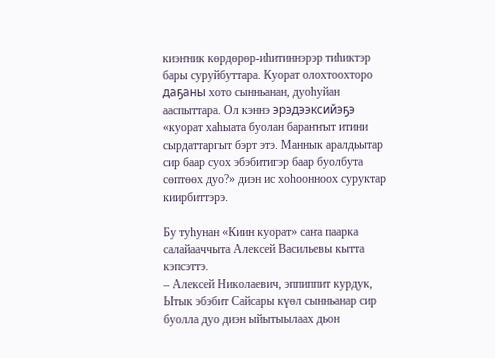киэҥник көрдөрөр-иһитиннэрэр тиһиктэр бары суруйбуттара. Куорат олохтоохторо даҕаны хото сынньанан, дуоһуйан ааспыттара. Ол кэннэ эрэдээксийэҕэ «куорат хаһыата буолан бараҥҥыт итини сырдаттаргыт бэрт этэ. Маннык аралдьытар сир баар суох эбэбитигэр баар буолбута сөптөөх дуо?» диэн ис хоһоонноох суруктар киирбиттэрэ.

Бу туһунан «Киин куорат» саҥа паарка салайааччыта Алексей Васильевы кытта кэпсэттэ.
– Алексей Николаевич, эппиппит курдук, Ытык эбэбит Сайсары күөл сынньанар сир буолла дуо диэн ыйытыылаах дьон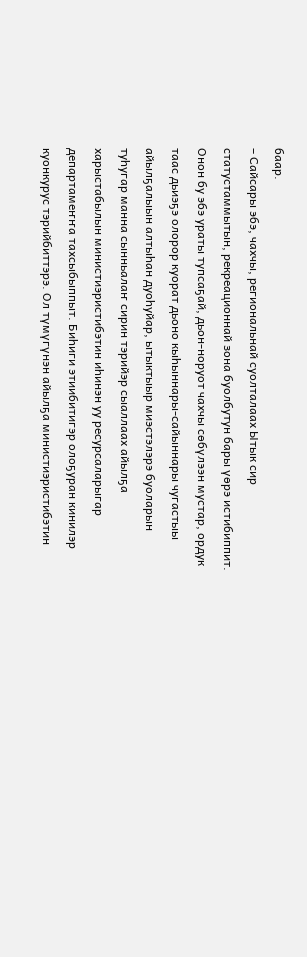баар.
– Сайсары эбэ, чахчы, региональнай суолталаах Ытык сир статустаммытын, рекреационнай зона буолбутун бары үөрэ истибиппит. Онон бу эбэ ураты тупсаҕай, дьон-норуот чахчы сөбүлээн мустар, ордук таас дьиэҕэ олорор куорат дьоно кыһыннары-сайыннары чугастыы айылҕалыын алтыһан дуоһуйар, ытыктыыр миэстэлэрэ буоларын туһугар манна сынньалаҥ сирин тэрийэр сыаллаах айылҕа харыстабылын министиэристибэтин иһинэн уу ресурсаларыгар департамеҥҥа тахсыбыппыт. Биһиги этиибитигэр олоҕуран кинилэр куонкурус тэрийбиттэрэ. Ол түмүгүнэн айылҕа министиэристибэтин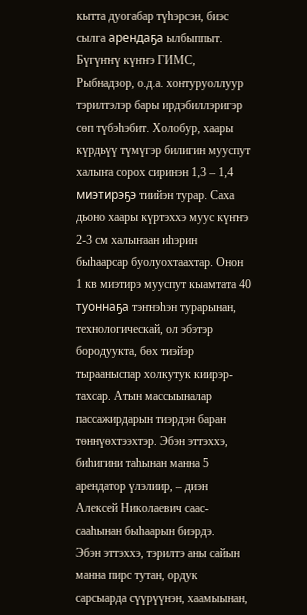кытта дуогабар түһэрсэн, биэс сылга арендаҕа ылбыппыт. Бүгүҥҥү күҥҥэ ГИМС, Рыбнадзор, о.д.а. хонтуруоллуур тэрилтэлэр бары ирдэбиллэригэр сөп түбэһэбит. Холобур, хаары күрдьүү түмүгэр билигин мууспут халыҥа сорох сиринэн 1,3 – 1,4 миэтирэҕэ тиийэн турар. Саха дьоно хаары күртэххэ муус күҥҥэ 2-3 см халыҥаан иһэрин быһаарсар буолуохтаахтар. Онон 1 кв миэтирэ мууспут кыамтата 40 туоннаҕа тэҥнэһэн турарынан, технологическай, ол эбэтэр бородуукта, бөх тиэйэр тырааныспар холкутук киирэр-тахсар. Атын массыыналар пассажирдарын тиэрдэн баран төннүөхтээхтэр. Эбэн эттэххэ, биһигини таһынан манна 5 арендатор үлэлиир, – диэн Алексей Николаевич саас-сааһынан быһаарын биэрдэ.
Эбэн эттэххэ, тэрилтэ аны сайын манна пирс тутан, ордук сарсыарда сүүрүүнэн, хаамыынан,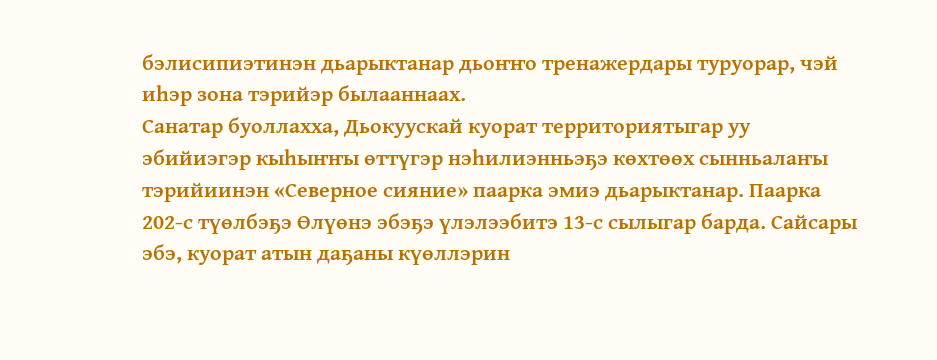бэлисипиэтинэн дьарыктанар дьоҥҥо тренажердары туруорар, чэй иһэр зона тэрийэр былааннаах.
Санатар буоллахха, Дьокуускай куорат территориятыгар уу эбийиэгэр кыһыҥҥы өттүгэр нэһилиэнньэҕэ көхтөөх сынньалаҥы тэрийиинэн «Северное сияние» паарка эмиэ дьарыктанар. Паарка 202-с түөлбэҕэ Өлүөнэ эбэҕэ үлэлээбитэ 13-с сылыгар барда. Сайсары эбэ, куорат атын даҕаны күөллэрин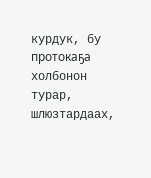курдук, бу протокаҕа холбонон турар, шлюзтардаах,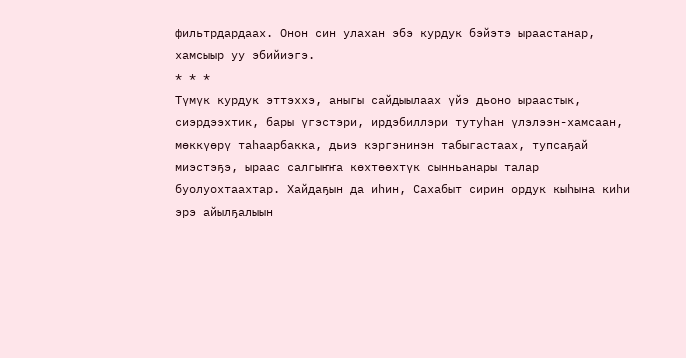фильтрдардаах. Онон син улахан эбэ курдук бэйэтэ ыраастанар, хамсыыр уу эбийиэгэ.
* * *
Түмүк курдук эттэххэ, аныгы сайдыылаах үйэ дьоно ыраастык, сиэрдээхтик, бары үгэстэри, ирдэбиллэри тутуһан үлэлээн-хамсаан, мөккүөрү таһаарбакка, дьиэ кэргэнинэн табыгастаах, тупсаҕай миэстэҕэ, ыраас салгыҥҥа көхтөөхтүк сынньанары талар буолуохтаахтар. Хайдаҕын да иһин, Сахабыт сирин ордук кыһына киһи эрэ айылҕалыын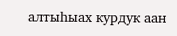алтыһыах курдук аан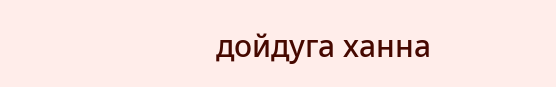дойдуга ханна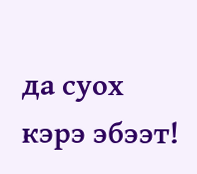да суох кэрэ эбээт!